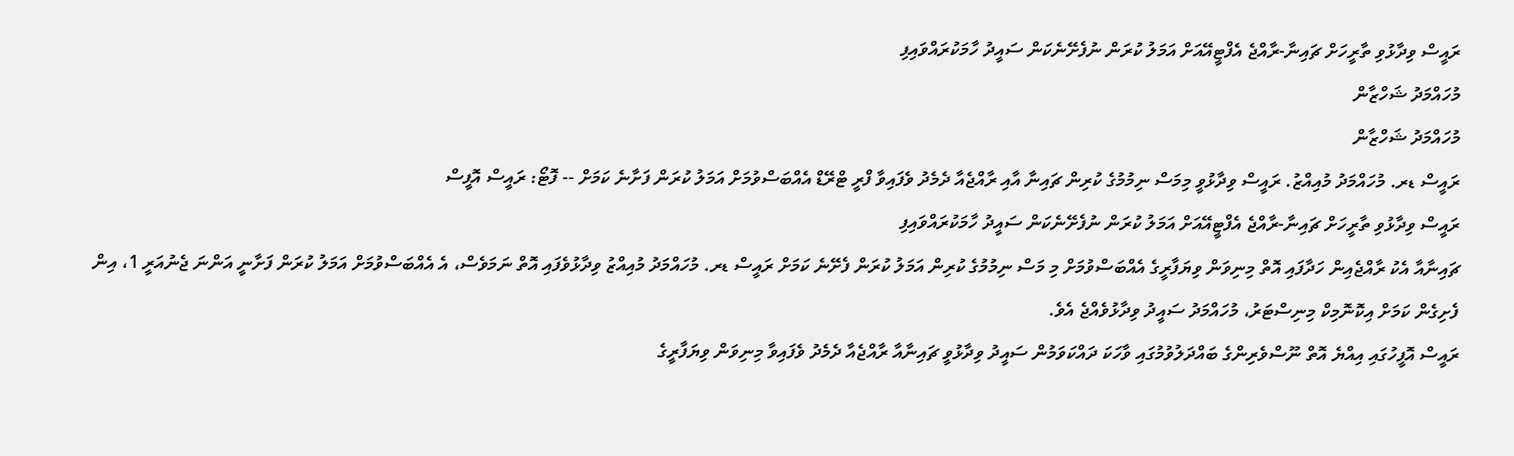ރައީސް ވިދާޅުވި ތާރީހަށް ޗައިނާ-ރާއްޖެ އެފްޓީއޭއަށް އަމަލު ކުރަން ނުފެށޭނެކަން ސައީދު ހާމަކުރައްވައިފި
މުހައްމަދު ޝަހްޒާން
މުހައްމަދު ޝަހްޒާން
ރައީސް ޑރ. މުހައްމަދު މުއިއްޒު. ރައީސް ވިދާޅުވީ މިމަސް ނިމުމުގެ ކުރިން ޗައިނާ އާއި ރާއްޖެއާ ދެމެދު ވެފައިވާ ފްރީ ޓްރޭޑް އެއްބަސްވުމަށް އަމަލު ކުރަން ފަށާނެ ކަމަށް -- ފޮޓޯ: ރައީސް އޮފީސް
ރައީސް ވިދާޅުވި ތާރީހަށް ޗައިނާ-ރާއްޖެ އެފްޓީއޭއަށް އަމަލު ކުރަން ނުފެށޭނެކަން ސައީދު ހާމަކުރައްވައިފި
ޗައިނާއާ އެކު ރާއްޖެއިން ހަދާފައި އޮތް މިނިވަން ވިޔަފާރީގެ އެއްބަސްވުމަށް މި މަސް ނިމުމުގެ ކުރިން އަމަލު ކުރަން ފެށޭނެ ކަމަށް ރައީސް ޑރ. މުހައްމަދު މުއިއްޒު ވިދާޅުވެފައި އޮތް ނަމަވެސް، އެ އެއްބަސްވުމަށް އަމަލު ކުރަން ފަށާނީ އަންނަ ޖެނުއަރީ 1، އިން ފެށިގެން ކަމަށް އިކޮނޮމިކް މިނިސްޓަރު، މުހައްމަދު ސައީދު ވިދާޅުވެއްޖެ އެވެ.
ރައީސް އޮފީހުގައި އިއްޔެ އޮތް ނޫސްވެރިންގެ ބައްދަލުވުމުގައި ވާހަކަ ދައްކަވަމުން ސައީދު ވިދާޅުވީ ޗައިނާއާ ރާއްޖެއާ ދެމެދު ވެފައިވާ މިނިވަން ވިޔަފާރީގެ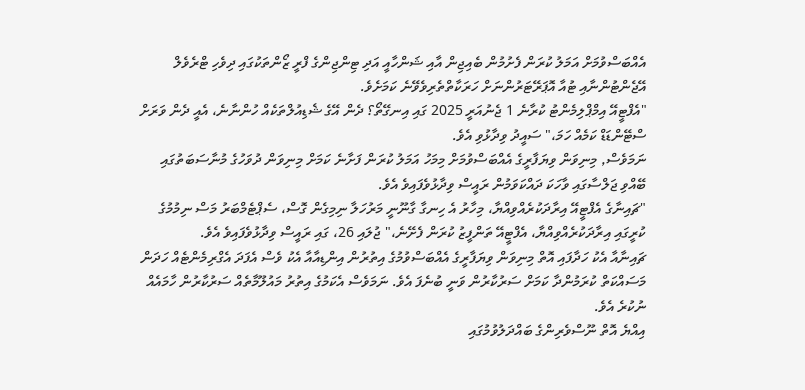އެއްބަސްވުމަށް އަމަލު ކުރަން ފެށުމުން ބެއިޖިން އާއި ޝަންހާއީ އަދި ޓިންޖިންގެ ފްރީ ޒޯންތަކުގައި ދިވެހި ޓްރެވެލް އޭޖެންޓުންނާއި ޓުއާ އޮޕަރޭޓަރުންނަށް ހަރަކާތްތެރިވެވޭނެ ކަމަށެވެ.
"އެފްޓީއޭ އިމްޕްލިމެންޓު ކުރާނެ 1 ޖެނުއަރީ 2025 ގައި އިނގޭތޯ؟ ދެން އޭގެ ޝެޑިއުލްތަކެއް ހުންނާނެ، އެއީ ދެން ވަރަށް ސްޓޭންޑަޑް ކަމެއް ހަމަ،" ސައީދު ވިދާޅުވި އެވެ.
ނަމަވެސް, މިނިވަން ވިޔަފާރީގެ އެއްބަސްވުމަށް މިމަހު އަމަލު ކުރަން ފަށާނެ ކަމަށް މިނިވަން ދުވަހުގެ މުނާސަބަތުގައި ބޭއްވި ޖަލްސާގައި ވާހަކަ ދައްކަވަމުން ރައީސް ވިދާޅުވެފައިވެ އެވެ.
"ޗައިނާގެ އެފްޓީއޭ އިރާދަކުރެއްވިއްޔާ، މިހާރު އެ ހިނގާ ގާނޫނީ މަރުހަލާ ނިމިގެން ގޮސް، ސެޕްޓެމްބަރު މަސް ނިމުމުގެ ކުރީގައި އިރާދަކުރެއްވިއްޔާ، އެފްޓީއޭ ތަންފީޒު ކުރަން ފެށޭނެ،" ޖުލައި 26، ގައި ރައީސް ވިދާޅުވެފައިވެ އެވެ.
ޗައިނާއާ އެކު ހަދާފައި އޮތް މިނިވަން ވިޔަފާރީގެ އެއްބަސްވުމުގެ އިތުރުން އިންޑިއާއާ އެކު ވެސް އެފަދަ އެގްރިމެންޓެއް ހަދަން މަސައްކަތް ކުރަމުންދާ ކަމަށް ސަރުކާރުން ވަނީ ބުނެފަ އެވެ. ނަމަވެސް އެކަމުގެ އިތުރު މައުލޫމާތެއް ސަރުކާރުން ހާމައެއް ނުކުރެ އެވެ.
އިއްޔެ އޮތް ނޫސްވެރިންގެ ބައްދަލުވުމުގައި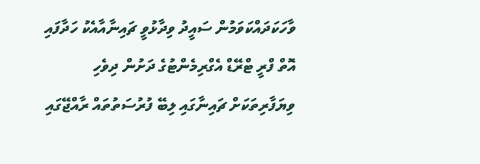ވާހަކަދައްކަވަމުން ސައީދު ވިދާޅުވީ ޗައިނާއާއެކު ހަދާފައި އޮތް ފްރީ ޓްރޭޑް އެގްރިމެންޓުގެ ދަށުން ދިވެހި ވިޔަފާރިތަކަށް ޗައިނާގައި ލިބޭ ފުރުސަތުތައް ރާއްޖޭގައި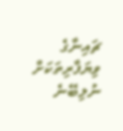ޗައިނާގެ ވިޔަފާރިތަކަށް ނުލިބޭނެ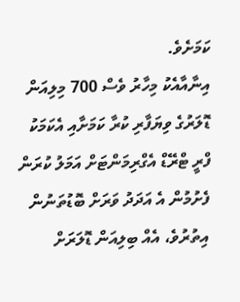ކަމަށެވެ.
އިނާއާއެކު މިހާރު ވެސް 700 މިލިއަން ޑޮލަރުގެ ވިޔަފާރި ކުރާ ކަމަށާއި އެކަމަކު ފްރީ ޓްރޭޑް އެގްރިމަންޓަށް އަމަލު ކުރަން ފެށުމުން އެ އަދަދު ވަރަށް ބޮޑުތަނުން އިތުރުވެ، އެއް ބިލިއަން ޑޮލަރަށް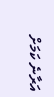އަރާނެ ކަމަށް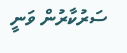ސަރުކާރުން ވަނީ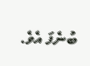ބުނެފަ އެވެ.